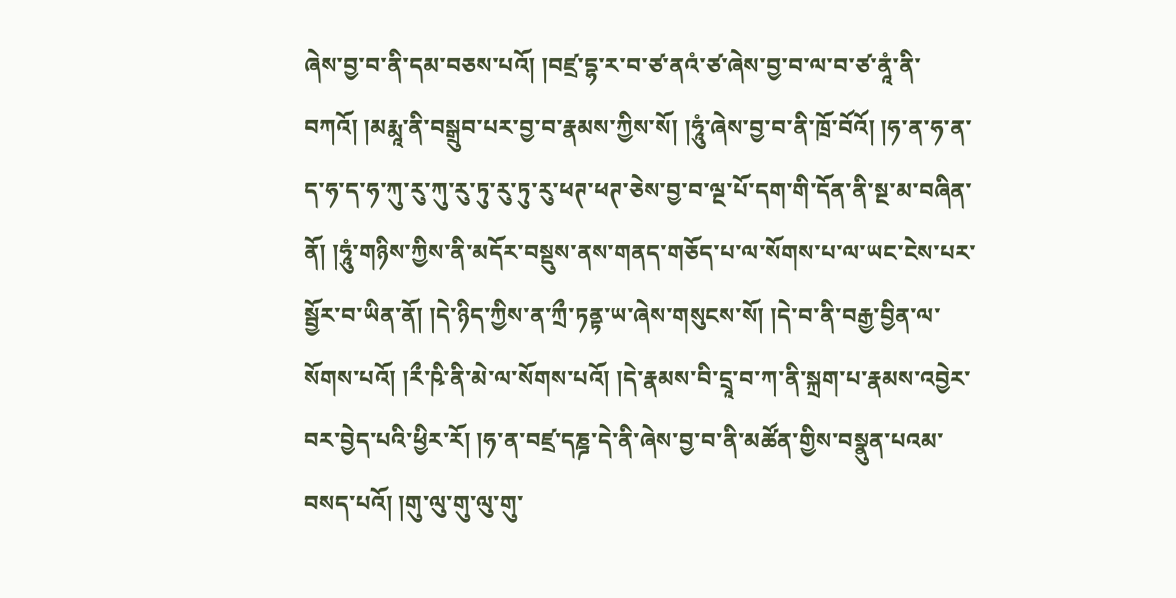ཞེས་བྱ་བ་ནི་དམ་བཅས་པའོ། །བཛྲ་དྷ་ར་བ་ཙ་ནའཾ་ཙ་ཞེས་བྱ་བ་ལ་བ་ཙ་ནཱཾ་ནི་བཀའོ། །མརྨཱ་ནི་བསྒྲུབ་པར་བྱ་བ་རྣམས་ཀྱིས་སོ། །ཧཱུཾ་ཞེས་བྱ་བ་ནི་ཁྲོ་བོའོ། །ཧ་ན་ཧ་ན་ད་ཧ་ད་ཧ་ཀུ་རུ་ཀུ་རུ་ཏུ་རུ་ཏུ་རུ་ཕཊ་ཕཊ་ཅེས་བྱ་བ་ལྔ་པོ་དག་གི་དོན་ནི་སྔ་མ་བཞིན་ནོ། །ཧཱུཾ་གཉིས་ཀྱིས་ནི་མདོར་བསྡུས་ནས་གནད་གཅོད་པ་ལ་སོགས་པ་ལ་ཡང་ངེས་པར་སྦྱོར་བ་ཡིན་ནོ། །དེ་ཉིད་ཀྱིས་ན་ཀྲྀ་ཏནྟ་ཡ་ཞེས་གསུངས་སོ། །དེ་བ་ནི་བརྒྱ་བྱིན་ལ་སོགས་པའོ། །རྀ་ཥི་ནི་མེ་ལ་སོགས་པའོ། །དེ་རྣམས་བི་དྲཱ་བ་ཀ་ནི་སྐྲག་པ་རྣམས་འབྱེར་བར་བྱེད་པའི་ཕྱིར་རོ། །ཧ་ན་བཛྲ་དཎྜ་དེ་ནི་ཞེས་བྱ་བ་ནི་མཚོན་གྱིས་བསྣུན་པའམ་བསད་པའོ། །གུ་ལུ་གུ་ལུ་གུ་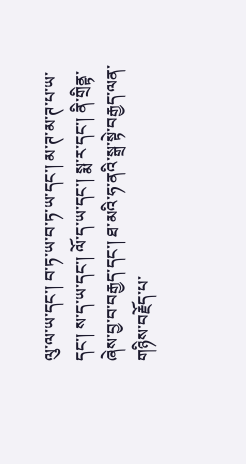ལུ་ལ་ཡ་དང་། བ་ཏ་ཡ་བ་ཏ་ཡ་དང་། མ་ཊ་མ་ཊ་པ་ཡ་དང་། ས་ད་ཡ་དང་། ལོ་ད་ཡ་དང་། སྨ་ར་དང་། ནི་གྲིནྟ་ཞེས་བྱ་བ་བརྒྱད་དང་། ཐ་མའི་ཧ་ནའི་སྒྲ་སྟེ་བརྒྱད་ལན་གཉིས་བརྗོད་པ་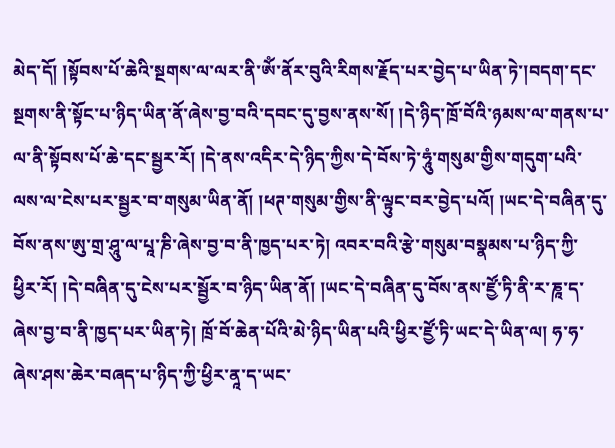མེད་དོ། །སྟོབས་པོ་ཆེའི་སྔགས་ལ་ལར་ནི་ཨོཾ་ནོར་བུའི་རིགས་རྗོད་པར་བྱེད་པ་ཡིན་ཏེ་།བདག་དང་སྔགས་ནི་སྟོང་པ་ཉིད་ཡིན་ནོ་ཞེས་བྱ་བའི་དབང་དུ་བྱས་ནས་སོ། །དེ་ཉིད་ཁྲོ་བོའི་ཉམས་ལ་གནས་པ་ལ་ནི་སྟོབས་པོ་ཆེ་དང་སྦྱར་རོ། །དེ་ནས་འདིར་དེ་ཉིད་ཀྱིས་དེ་བོས་ཏེ་ཧཱུཾ་གསུམ་གྱིས་གདུག་པའི་ལས་ལ་ངེས་པར་སྦྱར་བ་གསུམ་ཡིན་ནོ། །ཕཊ་གསུམ་གྱིས་ནི་ལྟུང་བར་བྱེད་པའོ། །ཡང་དེ་བཞིན་དུ་བོས་ནས་ཨུ་གྲ་ཤཱུ་ལ་པཱ་ཎི་ཞེས་བྱ་བ་ནི་ཁྱད་པར་ཏེ། འབར་བའི་རྩེ་གསུམ་བསྣམས་པ་ཉིད་ཀྱི་ཕྱིར་རོ། །དེ་བཞིན་དུ་ངེས་པར་སྦྱོར་བ་ཉིད་ཡིན་ནོ། །ཡང་དེ་བཞིན་དུ་བོས་ནས་ཛྱོ་ཏི་ནི་ར་ཎཱ་ད་ཞེས་བྱ་བ་ནི་ཁྱད་པར་ཡིན་ཏེ། ཁྲོ་བོ་ཆེན་པོའི་མེ་ཉིད་ཡིན་པའི་ཕྱིར་ཛྱོ་ཏི་ཡང་དེ་ཡིན་ལ། ཧ་ཧ་ཞེས་ཤས་ཆེར་བཞད་པ་ཉིད་ཀྱི་ཕྱིར་ནཱ་ད་ཡང་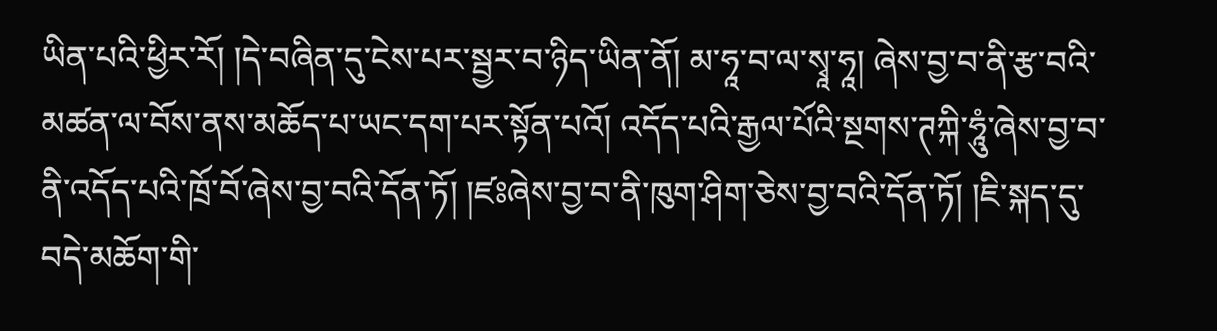ཡིན་པའི་ཕྱིར་རོ། །དེ་བཞིན་དུ་ངེས་པར་སྦྱར་བ་ཉིད་ཡིན་ནོ། མ་ཧཱ་བ་ལ་སྭཱ་ཧཱ། ཞེས་བྱ་བ་ནི་རྩ་བའི་མཚན་ལ་བོས་ནས་མཆོད་པ་ཡང་དག་པར་སྟོན་པའོ། འདོད་པའི་རྒྱལ་པོའི་སྔགས་ཊཀྐི་ཧཱུཾ་ཞེས་བྱ་བ་ནི་འདོད་པའི་ཁྲོ་བོ་ཞེས་བྱ་བའི་དོན་ཏོ། །ཛཿཞེས་བྱ་བ་ནི་ཁུག་ཤིག་ཅེས་བྱ་བའི་དོན་ཏོ། །ཇི་སྐད་དུ་བདེ་མཆོག་གི་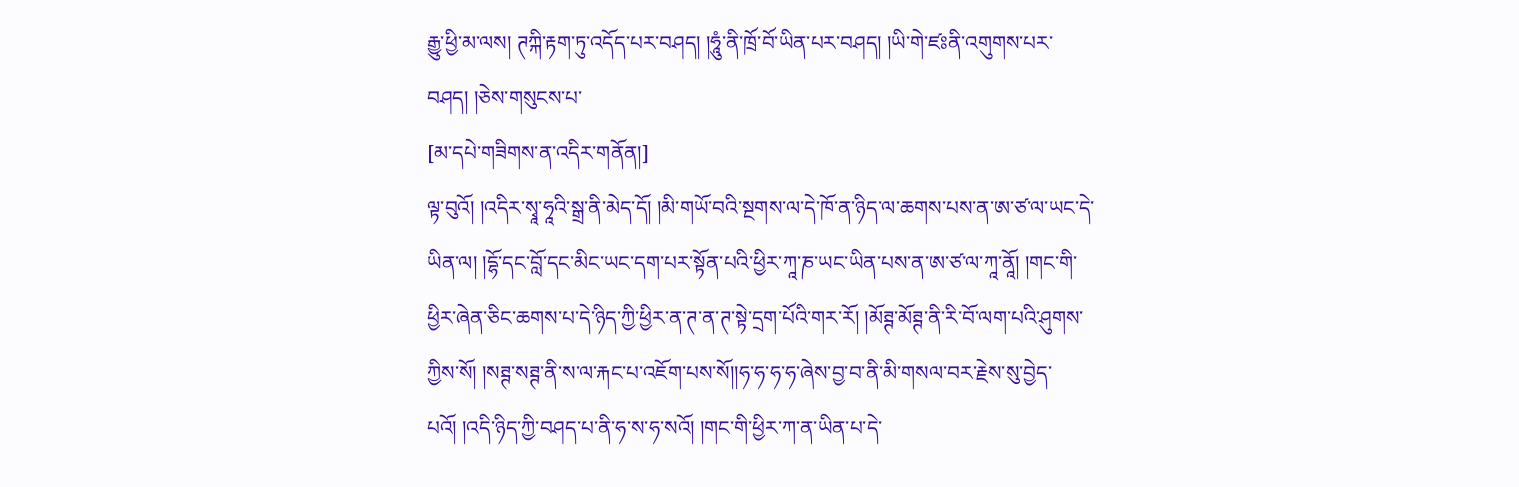རྒྱུ་ཕྱི་མ་ལས། ཊཀྐི་རྟག་ཏུ་འདོད་པར་བཤད། །ཧཱུཾ་ནི་ཁྲོ་བོ་ཡིན་པར་བཤད། །ཡི་གེ་ཛཿནི་འགུགས་པར་བཤད། །ཅེས་གསུངས་པ་
[མ་དཔེ་གཟིགས་ན་འདིར་གནོན།]
ལྟ་བུའོ། །འདིར་སྭཱ་ཧཱའི་སྒྲ་ནི་མེད་དོ། །མི་གཡོ་བའི་སྔགས་ལ་དེ་ཁོ་ན་ཉིད་ལ་ཆགས་པས་ན་ཨ་ཙ་ལ་ཡང་དེ་ཡིན་ལ། །དྷོ་དང་བློ་དང་མིང་ཡང་དག་པར་སྟོན་པའི་ཕྱིར་ཀཱ་ཎ་ཡང་ཡིན་པས་ན་ཨ་ཙ་ལ་ཀཱ་ནཱོ། །གང་གི་ཕྱིར་ཞེན་ཅིང་ཆགས་པ་དེ་ཉིད་ཀྱི་ཕྱིར་ན་ཊ་ན་ཊ་སྟེ་དྲག་པོའི་གར་རོ། །མོཊྚ་མོཊྚ་ནི་རི་བོ་ལག་པའི་ཤུགས་ཀྱིས་སོ། །སཊྚ་སཊྚ་ནི་ས་ལ་རྐང་པ་འཇོག་པས་སོ།།ཧ་ཧ་ཧ་ཧ་ཞེས་བྱ་བ་ནི་མི་གསལ་བར་རྗེས་སུ་བྱེད་པའོ། །འདི་ཉིད་ཀྱི་བཤད་པ་ནི་ཧ་ས་ཧ་སའོ། །གང་གི་ཕྱིར་ཀ་ན་ཡིན་པ་དེ་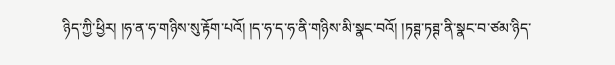ཉིད་ཀྱི་ཕྱིར། །ཧ་ན་ཧ་གཉིས་སུ་རྟོག་པའོ། །ད་ཧ་ད་ཧ་ནི་གཉིས་མི་སྣང་བའོ། །ཏཊྚ་ཏཊྚ་ནི་སྣང་བ་ཙམ་ཉིད་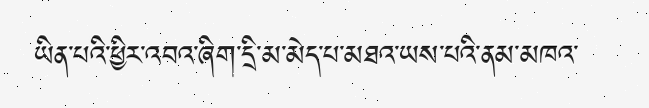ཡིན་པའི་ཕྱིར་འབའ་ཞིག་དྲི་མ་མེད་པ་མཐའ་ཡས་པའི་ནམ་མཁའ་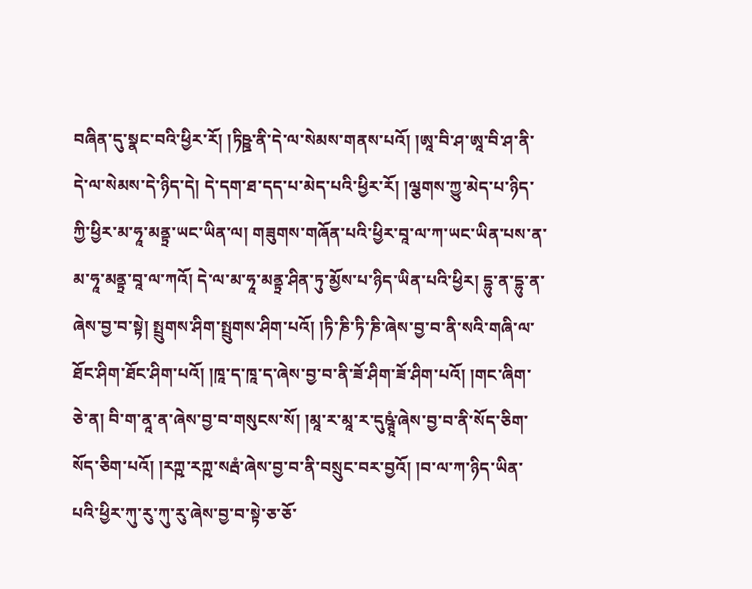བཞིན་དུ་སྣང་བའི་ཕྱིར་རོ། །ཏིཥྛ་ནི་དེ་ལ་སེམས་གནས་པའོ། །ཨཱ་བི་ཤ་ཨཱ་བི་ཤ་ནི་དེ་ལ་སེམས་དེ་ཉིད་དེ། དེ་དག་ཐ་དད་པ་མེད་པའི་ཕྱིར་རོ། །ལྕགས་ཀྱུ་མེད་པ་ཉིད་ཀྱི་ཕྱིར་མ་ཧཱ་མནྟྲ་ཡང་ཡིན་ལ། གཟུགས་གཞོན་པའི་ཕྱིར་བཱ་ལ་ཀ་ཡང་ཡིན་པས་ན་མ་ཧཱ་མནྟྲ་བཱ་ལ་ཀའོ། དེ་ལ་མ་ཧཱ་མནྟྲ་ཤིན་ཏུ་མྱོས་པ་ཉིད་ཡིན་པའི་ཕྱིར། དྷུ་ན་དྷུ་ན་ཞེས་བྱ་བ་སྟེ། སྤྲུགས་ཤིག་སྤྲུགས་ཤིག་པའོ། །ཏི་ཎི་ཏི་ཎི་ཞེས་བྱ་བ་ནི་སའི་གཞི་ལ་ཐོང་ཤིག་ཐོང་ཤིག་པའོ། །ཁཱ་ད་ཁཱ་ད་ཞེས་བྱ་བ་ནི་ཟོ་ཤིག་ཟོ་ཤིག་པའོ། །གང་ཞིག་ཅེ་ན། བི་ག་ནཱ་ན་ཞེས་བྱ་བ་གསུངས་སོ། །མཱ་ར་མཱ་ར་དུཥྚཱཾ་ཞེས་བྱ་བ་ནི་སོད་ཅིག་སོད་ཅིག་པའོ། །རཀྵ་རཀྵ་སརྦཾ་ཞེས་བྱ་བ་ནི་བསྲུང་བར་བྱའོ། །བ་ལ་ཀ་ཉིད་ཡིན་པའི་ཕྱིར་ཀུ་རུ་ཀུ་རུ་ཞེས་བྱ་བ་སྟེ་ཅ་ཅོ་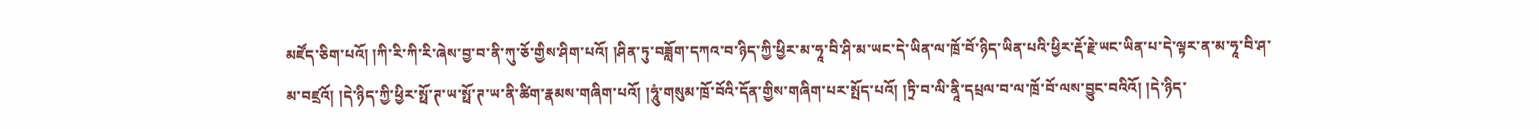མཛོད་ཅིག་པའོ། །ཀི་རི་ཀི་རི་ཞེས་བྱ་བ་ནི་ཀུ་ཅོ་གྱིས་ཤིག་པའོ། །ཤིན་ཏུ་བཟློག་དཀའ་བ་ཉིད་ཀྱི་ཕྱིར་མ་ཧཱ་བི་ཤི་མ་ཡང་དེ་ཡིན་ལ་ཁྲོ་བོ་ཉིད་ཡིན་པའི་ཕྱིར་རྡོ་རྗེ་ཡང་ཡིན་པ་དེ་ལྟར་ན་མ་ཧཱ་བི་ཤ་མ་བཛྲའོ། །དེ་ཉིད་ཀྱི་ཕྱིར་སྥོ་ཊ་ཡ་སྥོ་ཊ་ཡ་ནི་ཚིག་རྣམས་གཞིག་པའོ། །ཧཱུཾ་གསུམ་ཁྲོ་བོའི་དོན་གྱིས་གཞིག་པར་སྤོད་པའོ། །ཏྲི་བ་ལི་ནཱི་དཔྲལ་བ་ལ་ཁྲོ་བོ་ལས་བྱུང་བའིའོ། །དེ་ཉིད་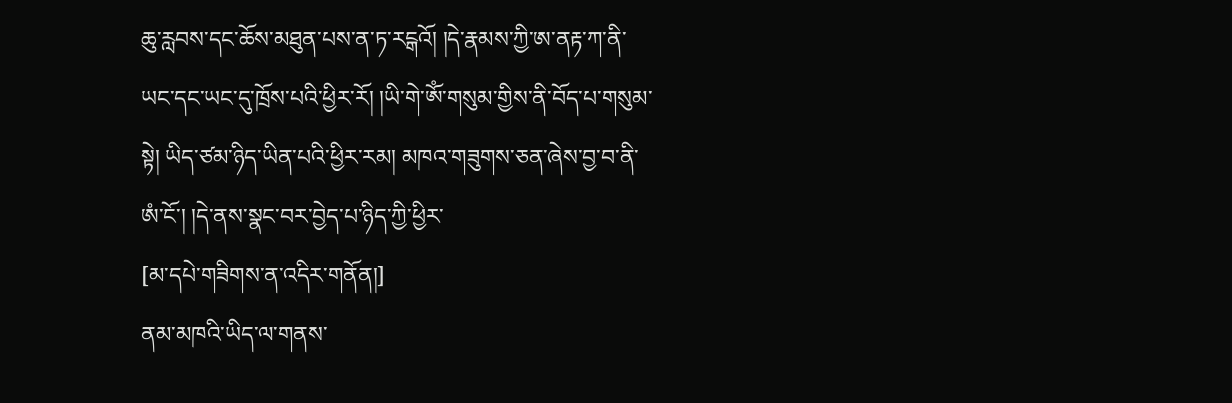ཆུ་རླབས་དང་ཆོས་མཐུན་པས་ན་ཏ་རངྒའོ། །དེ་རྣམས་ཀྱི་ཨ་ནརྟ་ཀ་ནི་ཡང་དང་ཡང་དུ་ཁྲོས་པའི་ཕྱིར་རོ། །ཡི་གེ་ཨོཾ་གསུམ་གྱིས་ནི་བོད་པ་གསུམ་སྟེ། ཡིད་ཙམ་ཉིད་ཡིན་པའི་ཕྱིར་རམ། མཁའ་གཟུགས་ཅན་ཞེས་བྱ་བ་ནི་ཨཾ་ངོ་། །དེ་ནས་སྣང་བར་བྱེད་པ་ཉིད་ཀྱི་ཕྱིར་
[མ་དཔེ་གཟིགས་ན་འདིར་གནོན།]
ནམ་མཁའི་ཡིད་ལ་གནས་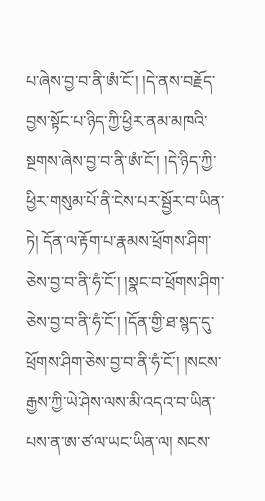པ་ཞེས་བྱ་བ་ནི་ཨཾ་ངོ་། །དེ་ནས་བརྗོད་བྱས་སྟོང་པ་ཉིད་ཀྱི་ཕྱིར་ནམ་མཁའི་སྔགས་ཞེས་བྱ་བ་ནི་ཨཾ་ངོ་། །དེ་ཉིད་ཀྱི་ཕྱིར་གསུམ་པོ་ནི་ངེས་པར་སྦྱོར་བ་ཡིན་ཏེ། དོན་ལ་རྟོག་པ་རྣམས་ཕྲོགས་ཤིག་ཅེས་བྱ་བ་ནི་ཧཾ་ངོ་། །སྣང་བ་ཕྲོགས་ཤིག་ཅེས་བྱ་བ་ནི་ཧཾ་ངོ་། །དོན་གྱི་ཐ་སྙད་དུ་ཕྲོགས་ཤིག་ཅེས་བྱ་བ་ནི་ཧཾ་ངོ་། །སངས་རྒྱས་ཀྱི་ཡེ་ཤེས་ལས་མི་འདའ་བ་ཡིན་པས་ན་ཨ་ཙ་ལ་ཡང་ཡིན་ལ། སངས་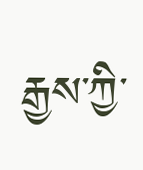རྒྱས་ཀྱི་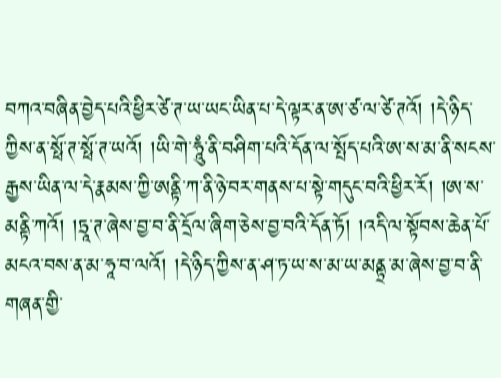བཀའ་བཞིན་བྱེད་པའི་ཕྱིར་ཙེ་ཊ་ཡ་ཡང་ཡིན་པ་དེ་ལྟར་ན་ཨ་ཙ་ལ་ཙེ་ཊའོ། །དེ་ཉིད་ཀྱིས་ན་སྥོ་ཊ་སྥོ་ཊ་ཡའོ། །ཡི་གེ་ཧཱུཾ་ནི་བཤིག་པའི་དོན་ལ་སྤོད་པའི་ཨ་ས་མ་ནི་སངས་རྒྱས་ཡིན་ལ་དེ་རྣམས་ཀྱི་ཨནྟི་ཀ་ནི་ཉེ་བར་གནས་པ་སྟེ་གདུང་བའི་ཕྱིར་རོ། །ཨ་ས་མནྟི་ཀའོ། །ཏྲཱ་ཊ་ཞེས་བྱ་བ་ནི་དྲོལ་ཞིག་ཅེས་བྱ་བའི་དོན་ཏོ། །འདི་ལ་སྟོབས་ཆེན་པོ་མངའ་བས་ན་མ་ཧཱ་བ་ལའོ། །དེ་ཉིད་ཀྱིས་ན་ཤ་ཏ་ཡ་ས་མ་ཡ་མནྟྲ་མ་ཞེས་བྱ་བ་ནི་གཞན་གྱི་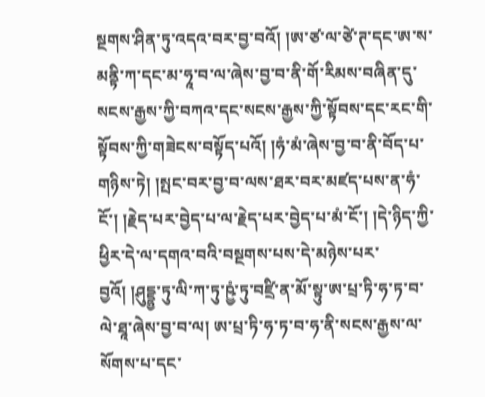སྔགས་ཤིན་ཏུ་འདའ་བར་བྱ་བའོ། །ཨ་ཙ་ལ་ཙེ་ཊ་དང་ཨ་ས་མནྟི་ཀ་དང་མ་ཧཱ་བ་ལ་ཞེས་བྱ་བ་ནི་གོ་རིམས་བཞིན་དུ་སངས་རྒྱས་ཀྱི་བཀའ་དང་སངས་རྒྱས་ཀྱི་སྟོབས་དང་རང་གི་སྟོབས་ཀྱི་གཟེངས་བསྟོད་པའོ། །ཧཾ་མཾ་ཞེས་བྱ་བ་ནི་བོད་པ་གཉིས་ཏེ། །སྤང་བར་བྱ་བ་ལས་ཐར་བར་མཛད་པས་ན་ཧཾ་ངོ་། །རྗེད་པར་བྱེད་པ་ལ་རྗེད་པར་བྱེད་པ་མཾ་ངོ་། །དེ་ཉིད་ཀྱི་ཕྱིར་དེ་ལ་དགའ་བའི་བསྔགས་པས་དེ་མཉེས་པར་བྱའོ། །ཤུདྡྷྱ་ཏུ་ལི་ཀ་ཏུ་ཥྱཾ་ཏུ་བཛྲི་ན་མོ་སྟུ་ཨ་པྲ་ཏི་ཧ་ཏ་བ་ལེ་ཐཱ་ཞེས་བྱ་བ་ལ། ཨ་པྲ་ཏི་ཧ་ཏ་བ་ཧ་ནི་སངས་རྒྱས་ལ་སོགས་པ་དང་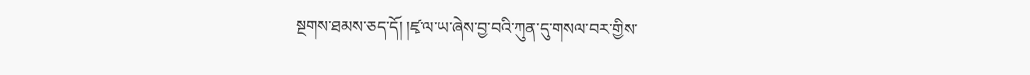སྔགས་ཐམས་ཅད་དོ། །ཛྭ་ལ་ཡ་ཞེས་བྱ་བའི་ཀུན་དུ་གསལ་བར་གྱིས་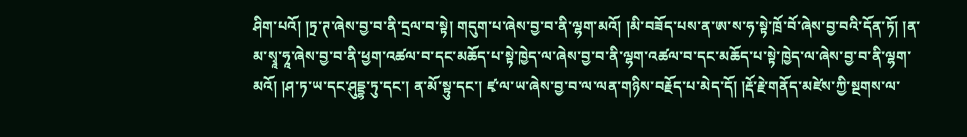ཤིག་པའོ། །ཏྲ་ཊ་ཞེས་བྱ་བ་ནི་དྲལ་བ་སྟེ། གདུག་པ་ཞེས་བྱ་བ་ནི་ལྷག་མའོ། །མི་བཟོད་པས་ན་ཨ་ས་ཧ་སྟེ་ཁྲོ་བོ་ཞེས་བྱ་བའི་དོན་ཏོ། །ན་མ་སྭཱ་ཧཱ་ཞེས་བྱ་བ་ནི་ཕྱག་འཚལ་བ་དང་མཆོད་པ་སྟེ་ཁྱེད་ལ་ཞེས་བྱ་བ་ནི་ལྷག་འཚལ་བ་དང་མཆོད་པ་སྟེ་ཁྱེད་ལ་ཞེས་བྱ་བ་ནི་ལྷག་མའོ། །ཤ་ཏ་ཡ་དང་ཤུདྡྷ་ཏུ་དང་། ན་མོ་སྟུ་དང་། ཛྭ་ལ་ཡ་ཞེས་བྱ་བ་ལ་ལན་གཉིས་བརྗོད་པ་མེད་དོ། །རྡོ་རྗེ་གནོད་མཛེས་ཀྱི་སྔགས་ལ་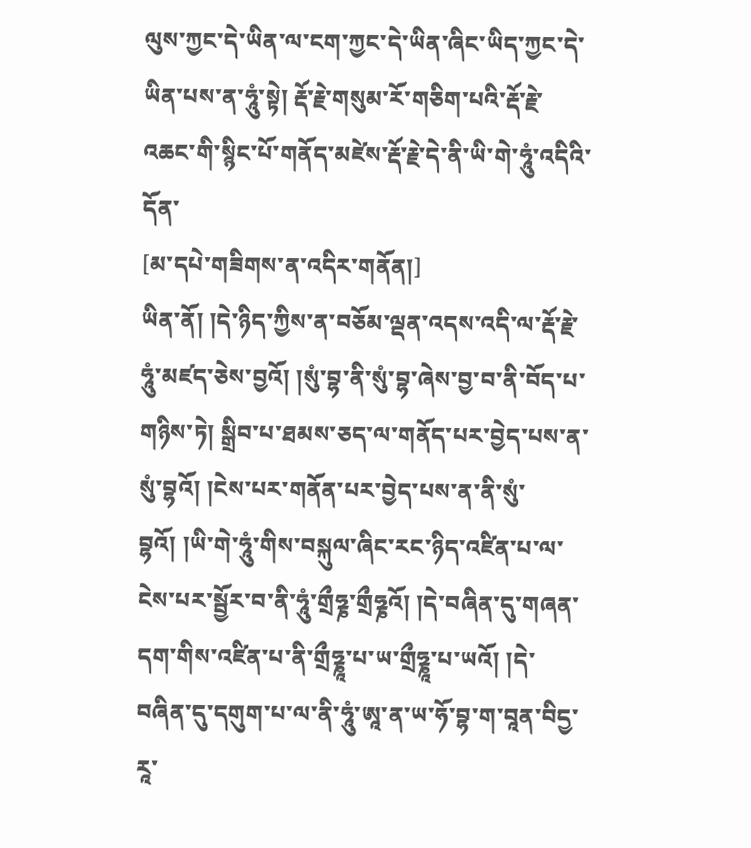ལུས་ཀྱང་དེ་ཡིན་ལ་ངག་ཀྱང་དེ་ཡིན་ཞིང་ཡིད་ཀྱང་དེ་ཡིན་པས་ན་ཧཱུཾ་སྟེ། རྡོ་རྗེ་གསུམ་རོ་གཅིག་པའི་རྡོ་རྗེ་འཆང་གི་སྙིང་པོ་གནོད་མཛེས་རྡོ་རྗེ་དེ་ནི་ཡི་གེ་ཧཱུཾ་འདིའི་དོན་
[མ་དཔེ་གཟིགས་ན་འདིར་གནོན།]
ཡིན་ནོ། །དེ་ཉིད་ཀྱིས་ན་བཅོམ་ལྡན་འདས་འདི་ལ་རྡོ་རྗེ་ཧཱུཾ་མཛད་ཅེས་བྱའོ། །སུཾ་བྷ་ནི་སུཾ་བྷ་ཞེས་བྱ་བ་ནི་བོད་པ་གཉིས་ཏེ། སྒྲིབ་པ་ཐམས་ཅད་ལ་གནོད་པར་བྱེད་པས་ན་སུཾ་བྷའོ། །ངེས་པར་གནོན་པར་བྱེད་པས་ན་ནི་སུཾ་བྷའོ། །ཡི་གེ་ཧཱུཾ་གིས་བསྐུལ་ཞིང་རང་ཉིད་འཛིན་པ་ལ་ངེས་པར་སྦྱོར་བ་ནི་ཧཱུཾ་གྲྀཧྞ་གྲྀཧྞའོ། །དེ་བཞིན་དུ་གཞན་དག་གིས་འཛིན་པ་ནི་གྲྀཧྞཱ་པ་ཡ་གྲྀཧྞཱ་པ་ཡའོ། །དེ་བཞིན་དུ་དགུག་པ་ལ་ནི་ཧཱུཾ་ཨཱ་ན་ཡ་ཧོ་བྷ་ག་བཱན་བིདྱ་རཱ་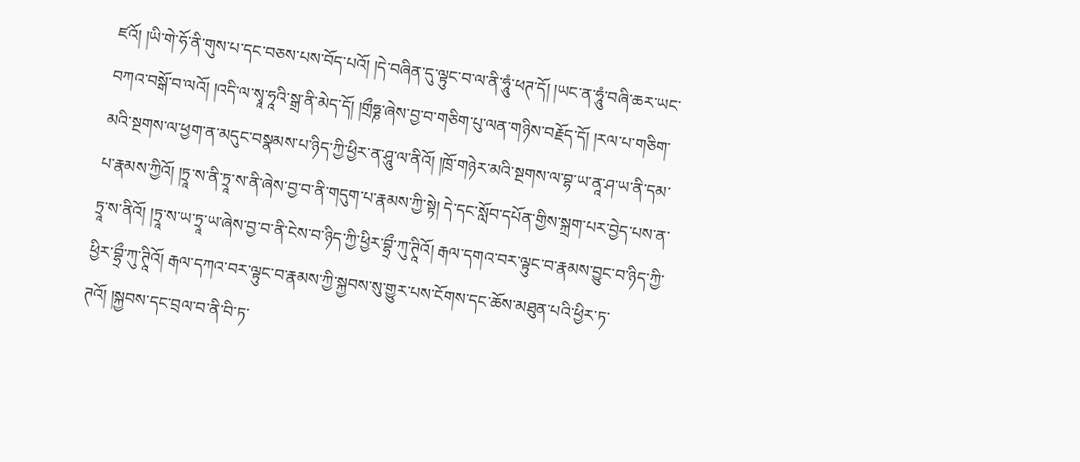ཛའོ། །ཡི་གེ་ཧོ་ནི་གུས་པ་དང་བཅས་པས་བོད་པའོ། །དེ་བཞིན་དུ་ལྟུང་བ་ལ་ནི་ཧཱུཾ་ཕཊ་དོ། །ཡང་ན་ཧཱུཾ་བཞི་ཆར་ཡང་བཀའ་བསྒོ་བ་ལའོ། །འདི་ལ་སྭཱ་ཧཱའི་སྒྲ་ནི་མེད་དོ། །གྲྀཧྞ་ཞེས་བྱ་བ་གཅིག་པུ་ལན་གཉིས་བརྗོད་དོ། །རལ་པ་གཅིག་མའི་སྔགས་ལ་ཕྱག་ན་མདུང་བསྣམས་པ་ཉིད་ཀྱི་ཕྱིར་ན་ཤཱུ་ལ་ནིའོ། །ཁྲོ་གཉེར་མའི་སྔགས་ལ་བྷ་ཡ་ནཱ་ཤ་ཡ་ནི་དམ་པ་རྣམས་ཀྱིའོ། །ཏྲཱ་ས་ནི་ཏྲཱ་ས་ནི་ཞེས་བྱ་བ་ནི་གདུག་པ་རྣམས་ཀྱི་སྟེ། དེ་དང་སློབ་དཔོན་གྱིས་སྐྲག་པར་བྱེད་པས་ན་ཏྲཱ་ས་ནིའོ། །ཏྲཱ་ས་ཡ་ཏྲཱ་ཡ་ཞེས་བྱ་བ་ནི་ངེས་བ་ཉིད་ཀྱི་ཕྱིར་བྷྲྀ་ཀུ་ཊཱིའོ། རྒལ་དགའ་བར་ལྟུང་བ་རྣམས་བྱུང་བ་ཉིད་ཀྱི་ཕྱིར་བྷྲྀ་ཀུ་ཊཱིའོ། རྒལ་དཀའ་བར་ལྟུང་བ་རྣམས་ཀྱི་སྐྱབས་སུ་གྱུར་པས་ངོགས་དང་ཆོས་མཐུན་པའི་ཕྱིར་ཏ་ཊའོ། །སྐྱབས་དང་བྲལ་བ་ནི་བི་ཏ་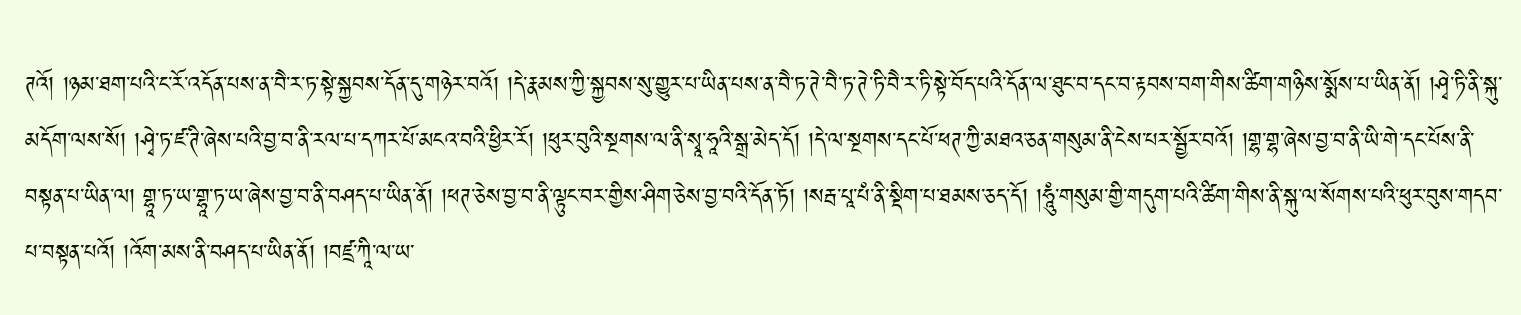ཊའོ། །ཉམ་ཐག་པའི་ང་རོ་འདོན་པས་ན་བཻ་ར་ཏ་སྟེ་སྐྱབས་དོན་དུ་གཉེར་བའོ། །དེ་རྣམས་ཀྱི་སྐྱབས་སུ་གྱུར་པ་ཡིན་པས་ན་བཻ་ཏ་ཊེ་བཻ་ཏ་ཊེ་ཏི་བཻ་ར་ཏི་སྟེ་བོད་པའི་དོན་ལ་ཐུང་བ་དང་བ་རྟབས་བག་གིས་ཚིག་གཉིས་སྨོས་པ་ཡིན་ནོ། །ཤྭེ་ཏི་ནི་སྐུ་མདོག་ལས་སོ། །ཤྭེ་ཏ་ཛ་ཊི་ཞེས་པའི་བྱ་བ་ནི་རལ་པ་དཀར་པོ་མངའ་བའི་ཕྱིར་རོ། །ཕུར་བུའི་སྔགས་ལ་ནི་སྭཱ་ཧཱའི་སྒྲ་མེད་དོ། །དེ་ལ་སྔགས་དང་པོ་ཕཊ་ཀྱི་མཐའ་ཅན་གསུམ་ནི་ངེས་པར་སྦྱོར་བའོ། །གྷ་གྷ་ཞེས་བྱ་བ་ནི་ཡི་གེ་དང་པོས་ནི་བསྟན་པ་ཡིན་ལ། གྷཱ་ཏ་ཡ་གྷཱ་ཏ་ཡ་ཞེས་བྱ་བ་ནི་བཤད་པ་ཡིན་ནོ། །ཕཊ་ཅེས་བྱ་བ་ནི་ལྟུང་བར་གྱིས་ཤིག་ཅེས་བྱ་བའི་དོན་ཏོ། །སརྦ་པཱ་པཾ་ནི་སྡིག་པ་ཐམས་ཅད་དོ། །ཧཱུཾ་གསུམ་གྱི་གདུག་པའི་ཚིག་གིས་ནི་སྐུ་ལ་སོགས་པའི་ཕུར་བུས་གདབ་པ་བསྟན་པའོ། །འོག་མས་ནི་བཤད་པ་ཡིན་ནོ། །བཛྲ་ཀཱི་ལ་ཡ་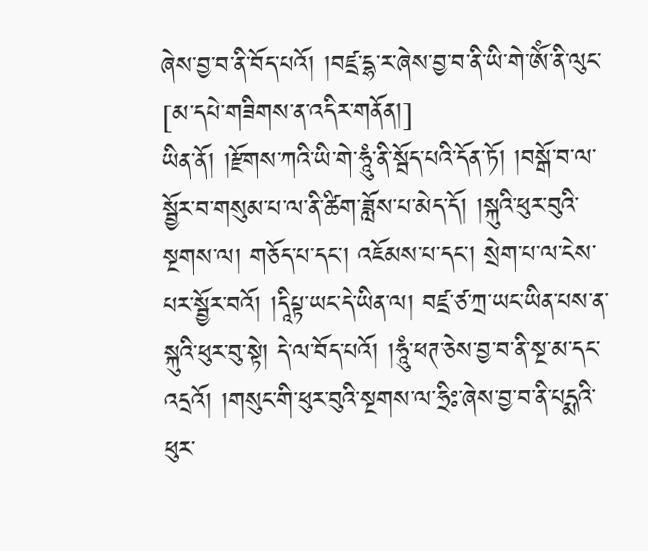ཞེས་བྱ་བ་ནི་བོད་པའོ། །བཛྲ་དྷ་ར་ཞེས་བྱ་བ་ནི་ཡི་གེ་ཨོཾ་ནི་ལུང་
[མ་དཔེ་གཟིགས་ན་འདིར་གནོན།]
ཡིན་ནོ། །རྫོགས་ཀའི་ཡི་གེ་ཧཱུཾ་ནི་སྦོད་པའི་དོན་ཏོ། །བསྒོ་བ་ལ་སྦྱོར་བ་གསུམ་པ་ལ་ནི་ཚིག་ཟློས་པ་མེད་དོ། །སྐུའི་ཕུར་བུའི་སྔགས་ལ། གཅོད་པ་དང་། འཇོམས་པ་དང་། སྲེག་པ་ལ་ངེས་པར་སྦྱོར་བའོ། །དཱིཔྟ་ཡང་དེ་ཡིན་ལ། བཛྲ་ཙ་ཀྲ་ཡང་ཡིན་པས་ན་སྐུའི་ཕུར་བུ་སྟེ། དེ་ལ་བོད་པའོ། །ཧཱུཾ་ཕཊ་ཅེས་བྱ་བ་ནི་སྔ་མ་དང་འདྲའོ། །གསུང་གི་ཕུར་བུའི་སྔགས་ལ་ཧྲིཿ་ཞེས་བྱ་བ་ནི་པདྨའི་ཕུར་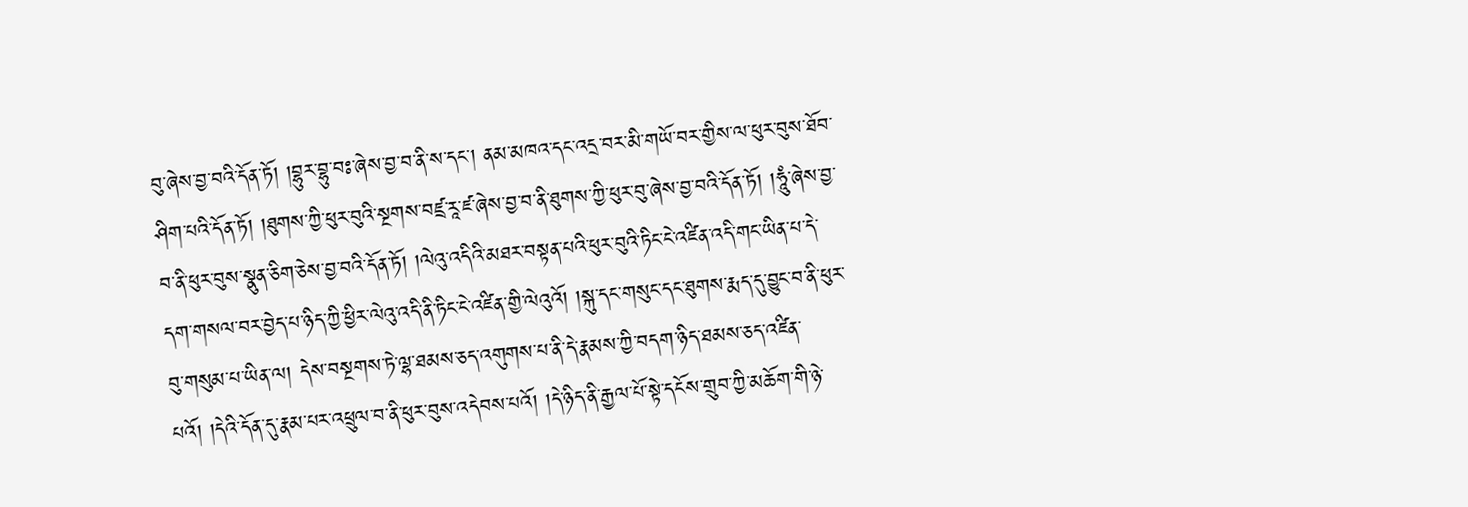བུ་ཞེས་བྱ་བའི་དོན་ཏོ། །བྷུར་བྷུ་བཿ་ཞེས་བྱ་བ་ནི་ས་དང་། ནམ་མཁའ་དང་འདྲ་བར་མི་གཡོ་བར་གྱིས་ལ་ཕུར་བུས་ཐོབ་ཤིག་པའི་དོན་ཏོ། །ཐུགས་ཀྱི་ཕུར་བུའི་སྔགས་བཛྲ་རཱ་ཛ་ཞེས་བྱ་བ་ནི་ཐུགས་ཀྱི་ཕུར་བུ་ཞེས་བྱ་བའི་དོན་ཏོ། །ཧཱུཾ་ཞེས་བྱ་བ་ནི་ཕུར་བུས་སྣུན་ཅིག་ཅེས་བྱ་བའི་དོན་ཏོ། །ལེའུ་འདིའི་མཐར་བསྟན་པའི་ཕུར་བུའི་ཏིང་ངེ་འཛིན་འདི་གང་ཡིན་པ་དེ་དག་གསལ་བར་བྱེད་པ་ཉིད་ཀྱི་ཕྱིར་ལེའུ་འདི་ནི་ཏིང་ངེ་འཛིན་གྱི་ལེའུའོ། །སྐུ་དང་གསུང་དང་ཐུགས་རྨད་དུ་བྱུང་བ་ནི་ཕུར་བུ་གསུམ་པ་ཡིན་ལ། དེས་བསྔགས་ཏེ་ལྷ་ཐམས་ཅད་འགུགས་པ་ནི་དེ་རྣམས་ཀྱི་བདག་ཉིད་ཐམས་ཅད་འཛིན་པའོ། །དེའི་དོན་དུ་རྣམ་པར་འཕྲུལ་བ་ནི་ཕུར་བུས་འདེབས་པའོ། །དེ་ཉིད་ནི་རྒྱལ་པོ་སྟེ་དངོས་གྲུབ་ཀྱི་མཆོག་གི་ཉེ་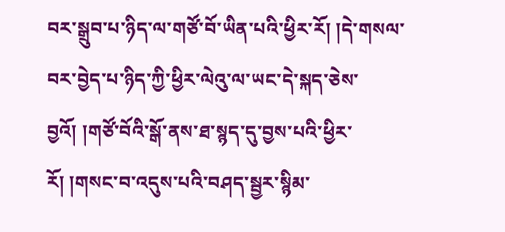བར་སྒྲུབ་པ་ཉིད་ལ་གཙོ་བོ་ཡིན་པའི་ཕྱིར་རོ། །དེ་གསལ་བར་བྱེད་པ་ཉིད་ཀྱི་ཕྱིར་ལེའུ་ལ་ཡང་དེ་སྐད་ཅེས་བྱའོ། །གཙོ་བོའི་སྒོ་ནས་ཐ་སྙད་དུ་བྱས་པའི་ཕྱིར་རོ། །གསང་བ་འདུས་པའི་བཤད་སྦྱར་སྙིམ་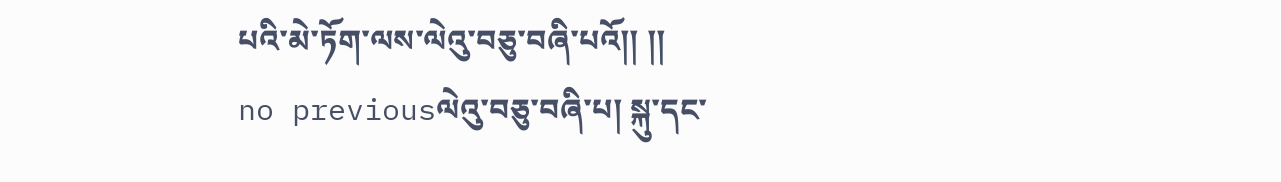པའི་མེ་ཏོག་ལས་ལེའུ་བཅུ་བཞི་པའོ།། །།
no previousལེའུ་བཅུ་བཞི་པ། སྐུ་དང་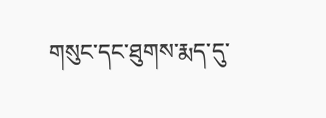གསུང་དང་ཐུགས་རྨད་དུ་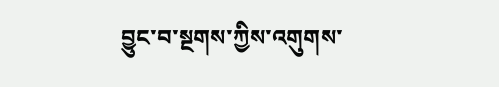བྱུང་བ་སྔགས་ཀྱིས་འགུགས་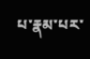པ་རྣམ་པར་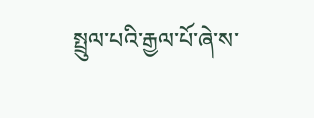སྤྲུལ་པའི་རྒྱལ་པོ་ཞེ་ས་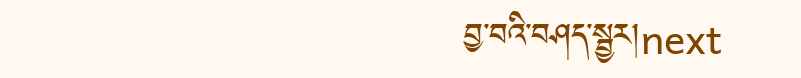བྱ་བའི་བཤད་སྦྱར།next